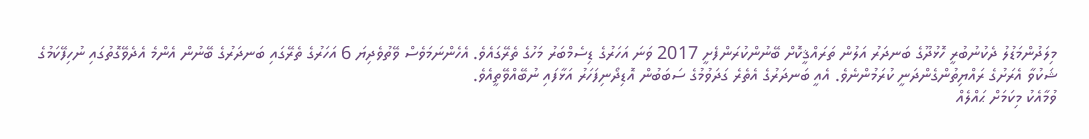މިލަދުންމަޑުލު ދެކުނުބުރީ ހޮޅުދޫގެ ބަނދަރު އަލުން ތަރައްޤީކޮށް ބޭނުންކުރަންފެށީ 2017 ވަނަ އަހަރުގެ ޑިސެމްބަރު މަހުގެ ތެރޭގައެވެ. އެހެންނަމަވެސް ވޭތުވެދިޔަ 6 އަހަރުގެ ތެރޭގައި ބަނދަރުގެ ބޭނުން އެންމެ އެދެވޭގޮތުގައި ނުހިފޭކަމުގެ ޝަކުވާ އެރަށުގެ ރައްޔިތުންގެންދަނީ ކުރަމުންނެވެ. އެއީ ބަނދަރުގެ އެތެރެ ގަދަވުމުގެ ސަބަބުން އޮޑިދޯނިފަހަރު އަޅާފައި ނުބޭއްވޭތީއެވެ.
ވުމާއެކު މިކަމަށް ޙައްލެއް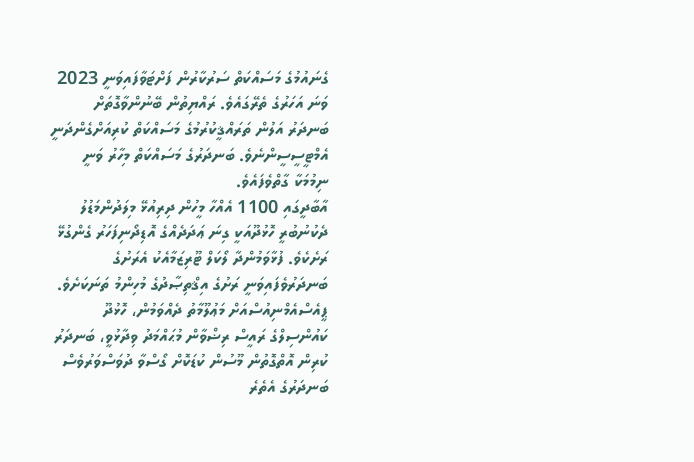ގެނައުމުގެ މަސައްކަތް ސަރުކާރުން ފަށްޓަވާފައިވަނީ 2023 ވަނަ އަހަރުގެ ތެރޭގައެވެ. ރައްޔިތުން ބޭނުންވާގޮތަށް ބަނދަރު އަލުން ތަރައްޤީކުރުމުގެ މަސައްކަތް ކުރިއަށްގެންދަނީ އެމްޓީސީސީންނެވެ. ބަނދަރުގެ މަސައްކަތް މިހާރު ވަނީ ނިމުމަކާ ގާތްވެފައެވެ.
އާބާދީގައި 1100 އެއްހާ މީހުން ދިރިއުޅޭ މިލަދުންމަޑުލު ދެކުނުބުރީ ހޮޅުދޫއަކީ ގިނަ ޢަދަދެއްގެ އޮޑިދޯނިފަހަރު ގެންގުޅޭ ރަށެކެވެ. ފުޅާވަމުންދާ ލޯކަލް ޓޫރިޒަމާއެކު އެރަށުގެ ބަނދަރުވެފައިވަނީ ރަށުގެ އިޤްތިޞާދުގެ މުހިންމު ތަނަކަށެވެ.
ޕީއެސްއެމްނިއުސްއަށް މަޢުލޫމާތު ދެއްވަމުން، ހޮޅުދޫ ކައުންސިލްގެ ރައީސް ރިޟްވާން މުޙައްމަދު ވިދާޅުވީ، ބަނދަރު ކުރިން އޮތްގޮތުން މޫސުން ކުޑަކޮށް ގޯސްވާ ދުވަސްވަރުވެސް ބަނދަރުގެ އެތެރެ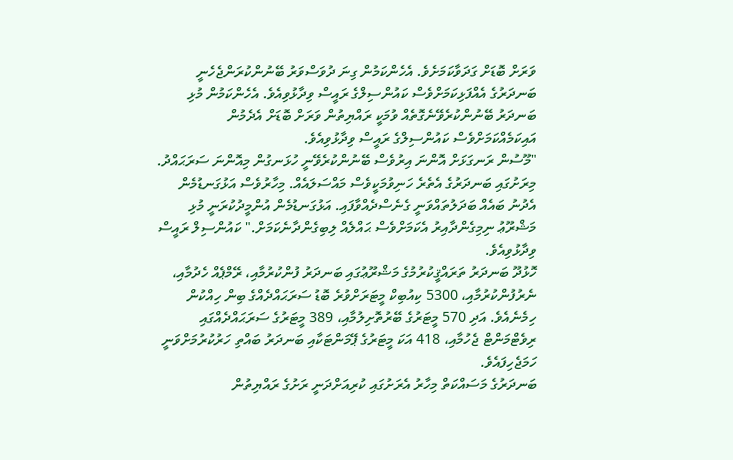ވަރަށް ބޮޑަށް ގަދަވާކަމަށެވެ. އެހެންކަމުން ގިނަ ދުވަސްވަރު ބޭނުންކުރަންޖެހެނީ ބަނދަރުގެ އެއްފަޅިކަމަށްވެސް ކައުންސިލްގެ ރައީސް ވިދާޅުވިއެވެ. އެހެންކަމުން މުޅި ބަނދަރު ބޭނުންކުރެވޭނެގޮތެއް ވުމަކީ ރައްޔިތުން ވަރަށް ބޮޑަށް އެދެމުން އައިކަމެއްކަމަށްވެސް ކައުންސިލްގެ ރައީސް ވިދާޅުވިއެވެ.
"މޫސުން ރަނގަޅަށް އޮންނަ އިރުވެސް ބޭނުންކުރެވޭނީ ހުޅަނގުން މިއޮންނަ ސަރަޙައްދު. މިރަށުގައި ބަނދަރުގެ އެތެރެ ހަނިވުމަކީވެސް މައްސަލައެއް. މިހާރުވެސް އަޅުގަނޑުމެން އެދުނު ބައެއް ބަދަލުތައްވަނީ ގެނެސްދެއްވާފައި. އަޅުގަނޑުމެން އުންމީދުކުރަނީ މުޅި މަޝްރޫޢު ނިމިގެންދާއިރު އެކަމަށްވެސް ޙައްލެއް ލިބިގެންދާނެކަމަށް." ކައުންސިލް ރައީސް ވިދާޅުވިއެވެ.
ހޮޅުދޫ ބަނދަރު ތަރައްޤީކުރުމުގެ މަޝްރޫޢުގައި ބަނދަރު ފުންކުރުމާއި، ރޭމްޕެއް ހެދުމާއި، ނެރުފުންކުރުމާއި، 5300 ކިއުބިކް މީޓަރަށްވުރެ ބޮޑު ސަރަޙައްދެއްގެ ބިން ހިއްކުން ހިމެނެއެވެ. އަދި 570 މީޓަރުގެ ބޭރުތޮށިލުމާއި، 389 މީޓަރުގެ ސަރަޙައްދެއްގައި ރިވެޓްމަންޓް ޖެހުމާއި، 418 އަކަ މީޓަރުގެ ޕޭމަންޓަކާއި ބަނދަރު ބައްތި ހަރުކުރުމަށްވަނީ ހަމަޖެހިފައެވެ.
ބަނދަރުގެ މަސައްކަތް މިހާރު އެރަށުގައި ކުރިއަށްދަނީ ރަށުގެ ރައްޔިތުން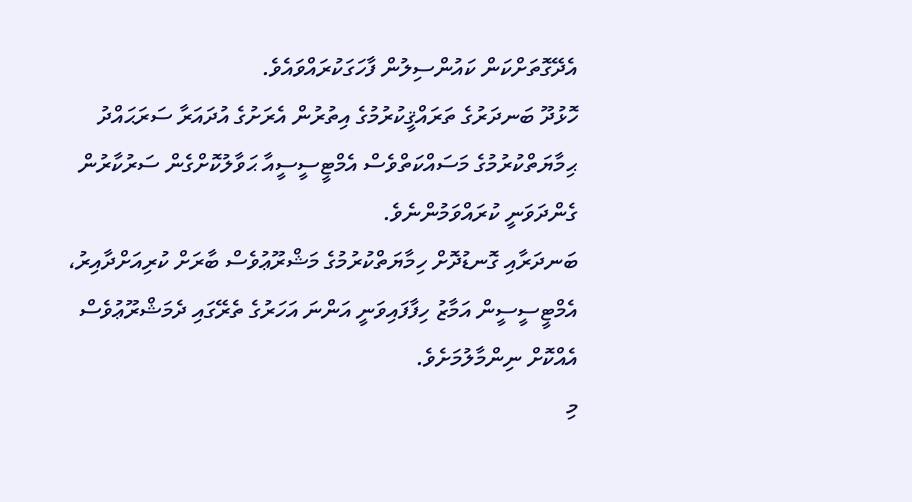އެދޭގޮތަށްކަން ކައުންސިލުން ފާހަގަކުރައްވައެވެ.
ހޮޅުދޫ ބަނދަރުގެ ތަރައްޤީކުރުމުގެ އިތުރުން އެރަށުގެ އުދައަރާ ސަރަޙައްދު ޙިމާޔަތްކުރުމުގެ މަސައްކަތްވެސް އެމްޓީސީސީއާ ޙަވާލުކޮށްގެން ސަރުކާރުން ގެންދަވަނީ ކުރައްވަމުންނެވެ.
ބަނދަރާއި ގޮނޑުދޮށް ހިމާޔަތްކުރުމުގެ މަޝްރޫޢުވެސް ބާރަށް ކުރިއަށްދާއިރު، އެމްޓީސީސީން އަމާޒު ހިފާފައިވަނީ އަންނަ އަހަރުގެ ތެރޭގައި ދެމަޝްރޫޢުވެސް އެއްކޮށް ނިންމާލުމަށެވެ.
މި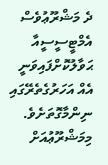ދެ މަޝްރޫޢުވެސް އެމްޓީސީސީއާ ޙަވާލުކޮށްފައިވަނީ އެއް އަހަރުގެތެރޭގައި ނިންމާގޮތަށެވެ. މިމަޝްރޫޢުއަށް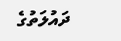ދައުލަތުގެ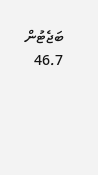ބަޖެޓުން 46.7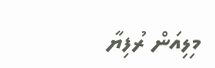މިލިއަން ރުފިޔާ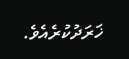ޚަރަދުކުރެއެވެ.